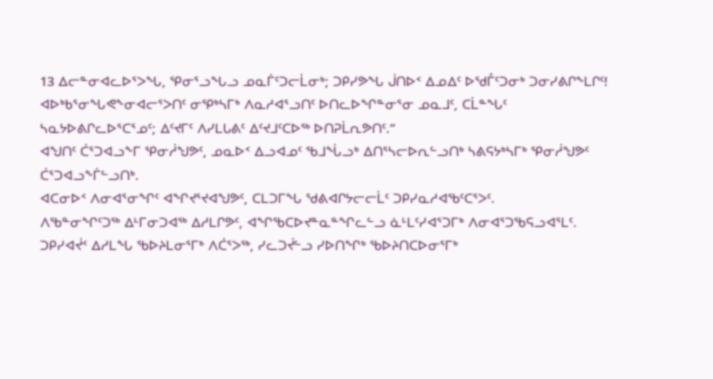13 ᐃᓕᓐᓂᐊᓚᐅᕐᐳᖓ, ᕿᓂᕐᓗᖓᓗ ᓄᓇᒦᑦᑐᓕᒫᓂᒃ; ᑐᑭᓯᕗᖓ ᒎᑎᐅᑉ ᐃᓄᐃᑦ ᐅᖁᒤᑦᑐᓂᒃ ᑐᓂᓯᕕᒋᖕᒪᒋᑦ!
ᐊᐅᒃᑲᕐᓂᖓᕙᖕᓂᐊᓕᕐᐳᑎᑦ ᓂᕿᒃᓴᒥᒃ ᐱᓇᓱᐊᕐᓗᑎᑦ ᐅᑎᓚᐅᖏᓐᓂᕐᓂ ᓄᓇᒧᑦ, ᑕᒫᓐᖓᑦ ᓴᓇᔭᐅᕕᒋᓚᐅᕐᑕᕐᓄᑦ; ᐃᑦᔪᒥᑦ ᐱᓯᒪᒐᕕᑦ ᐃᑦᔪᒧᑦᑕᐅᖅ ᐅᑎᕈᒫᕆᕗᑎᑦ.”
ᐊᖑᑎᑦ ᑖᕐᑐᐊᓗᖕᒥ ᕿᓂᓲᖑᕗᑦ, ᓄᓇᐅᑉ ᐃᓗᐊᓄᑦ ᖃᒧᖔᓗᒃ ᐃᑎᕐᓴᓕᐅᕆᓪᓗᑎᒃ ᓴᕕᕋᔭᒃᓴᒥᒃ ᕿᓂᓲᖑᕗᑦ ᑖᕐᑐᐊᓗᖕᒦᓪᓗᑎᒃ.
ᐊᑕᓂᐅᑉ ᐱᓂᐊᕐᓂᖏᑦ ᐊᖏᔪᕐᔪᐊᖑᕗᑦ, ᑕᒪᑐᒥᖓ ᖁᕕᐊᒋᔭᓕᓕᒫᑦ ᑐᑭᓯᓇᓱᐊᖃᑦᑕᕐᐳᑦ.
ᐱᖃᓐᓂᖏᑦᑐᖅ ᐃᒻᒥᓂᑐᐊᖅ ᐃᓱᒪᒋᕗᑦ, ᐊᖏᖃᑕᐅᔪᓐᓇᓐᖏᓚᓪᓗ ᓈᒻᒪᑦᓯᐊᕐᑐᒥᒃ ᐱᓂᐊᕐᑐᖃᕋᓗᐊᕐᒪᑦ.
ᑐᑭᓯᐊᔫᑉ ᐃᓱᒪᖓ ᖃᐅᔨᒪᓂᕐᒥᒃ ᐱᑖᕐᐳᖅ, ᓯᓚᑐᔫᓪᓗ ᓯᐅᑎᖏᒃ ᖃᐅᔨᑎᑕᐅᓂᕐᒥᒃ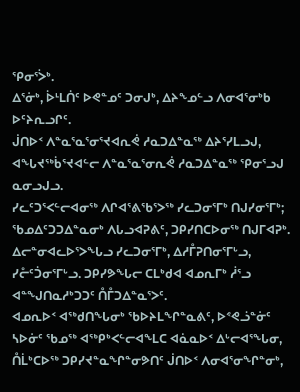ᕿᓂᕐᐴᒃ.
ᐃᕐᓃᒃ, ᐆᒻᒪᑏᑦ ᐅᕙᓐᓄᑦ ᑐᓂᒍᒃ, ᐃᔨᖕᓄᓪᓗ ᐱᓂᐊᕐᓂᒃᑲ ᐅᑦᔨᕆᓗᒋᑦ.
ᒎᑎᐅᑉ ᐱᓐᓇᕐᓇᕐᓂᕐᔪᐊᕆᕚ ᓱᓇᑐᐃᓐᓇᖅ ᐃᔨᕐᓯᒪᓗᒍ, ᐊᖓᔪᖅᑳᕐᔪᐊᓪᓕ ᐱᓐᓇᕐᓇᕐᓂᕆᕚ ᓱᓇᑐᐃᓐᓇᖅ ᕿᓂᕐᓗᒍ ᓇᓂᓗᒍᓗ.
ᓯᓚᑦᑐᕐᐸᓪᓕᐊᓂᖅ ᐱᒋᐊᕐᕕᖃᕐᐳᖅ ᓯᓚᑐᓂᕐᒥᒃ ᑎᒍᓯᓂᕐᒥᒃ; ᖃᓄᐃᑦᑐᑐᐃᓐᓇᓂᒃ ᐱᒐᓗᐊᕈᕕᑦ, ᑐᑭᓯᑎᑕᐅᓂᖅ ᑎᒍᒥᐊᕈᒃ.
ᐃᓕᓐᓂᐊᓚᐅᕐᐳᖓᓗ ᓯᓚᑐᓂᕐᒥᒃ, ᐃᓱᒤᕈᑎᓂᕐᒥᒡᓗ, ᓯᓔᑦᑑᓂᕐᒥᒡᓗ. ᑐᑭᓯᕗᖓᓕ ᑕᒪᒃᑯᐊ ᐊᓄᕆᒥᒃ ᓲᕐᓗ ᐊᓐᖑᑎᓇᓱᒃᑐᑐᑦ ᑍᒤᑐᐃᓐᓇᕐᐳᑦ.
ᐊᓄᕆᐅᑉ ᐊᖅᑯᑎᖓᓂᒃ ᖃᐅᔨᒪᖏᓐᓇᕕᑦ, ᐅᕝᕙᓘᓐᓃᑦ ᓴᐅᓃᑦ ᖃᓄᖅ ᐊᖅᑭᒃᐸᓪᓕᐊᖕᒪᑕ ᐊᓈᓇᐅᑉ ᐃᒡᓕᐊᕐᖓᓂ, ᑍᒫᒃᑕᐅᖅ ᑐᑭᓯᔪᓐᓇᖏᓐᓂᕗᑎᑦ ᒎᑎᐅᑉ ᐱᓂᐊᕐᓂᖏᓐᓂᒃ,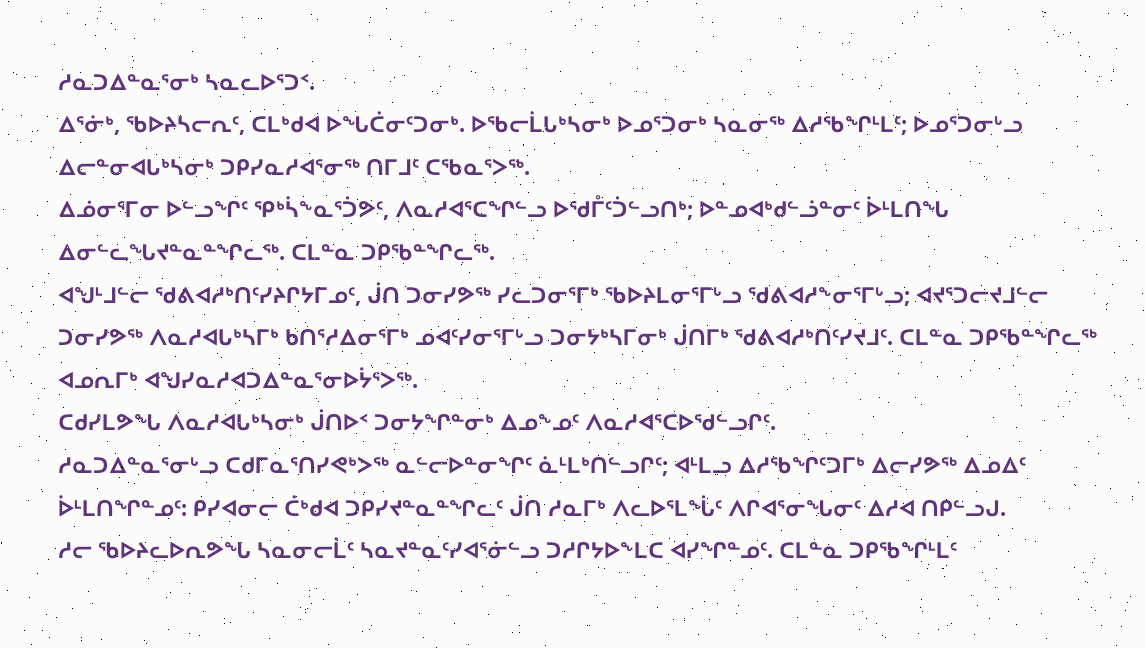ᓱᓇᑐᐃᓐᓇᕐᓂᒃ ᓴᓇᓚᐅᕐᑐᑉ.
ᐃᕐᓃᒃ, ᖃᐅᔨᓴᓕᕆᑦ, ᑕᒪᒃᑯᐊ ᐅᖓᑖᓂᑦᑐᓂᒃ. ᐅᖃᓕᒫᒐᒃᓴᓂᒃ ᐅᓄᕐᑐᓂᒃ ᓴᓇᓂᖅ ᐃᓱᖃᖏᒻᒪᑦ; ᐅᓄᕐᑐᓂᒡᓗ ᐃᓕᓐᓂᐊᒐᒃᓴᓂᒃ ᑐᑭᓯᓇᓱᐊᕐᓂᖅ ᑎᒥᒧᑦ ᑕᖃᓇᕐᐳᖅ.
ᐃᓅᓂᕐᒥᓂ ᐅᓪᓗᖏᑦ ᕿᒃᓵᖕᓇᕐᑑᕗᑦ, ᐱᓇᓱᐊᕐᑕᖏᓪᓗ ᐅᖁᒤᑦᑑᓪᓗᑎᒃ; ᐅᓐᓄᐊᒃᑯᓪᓘᓐᓂᑦ ᐆᒻᒪᑎᖓ ᐃᓂᓪᓚᖓᔪᓐᓇᓐᖏᓚᖅ. ᑕᒪᓐᓇ ᑐᑭᖃᓐᖏᓚᖅ.
ᐊᖑᒻᒧᓪᓕ ᖁᕕᐊᓱᒃᑎᑦᓯᔨᒋᔭᒥᓄᑦ, ᒎᑎ ᑐᓂᓯᕗᖅ ᓯᓚᑐᓂᕐᒥᒃ ᖃᐅᔨᒪᓂᕐᒥᒡᓗ ᖁᕕᐊᓱᖕᓂᕐᒥᒡᓗ; ᐊᔪᕐᑐᓕᔪᒧᓪᓕ ᑐᓂᓯᕗᖅ ᐱᓇᓱᐊᒐᒃᓴᒥᒃ ᑲᑎᕐᓱᐃᓂᕐᒥᒃ ᓄᐊᑦᓯᓂᕐᒥᒡᓗ ᑐᓂᔭᒃᓴᒥᓂᒃ ᒎᑎᒥᒃ ᖁᕕᐊᓱᒃᑎᑦᓯᔪᒧᑦ. ᑕᒪᓐᓇ ᑐᑭᖃᓐᖏᓚᖅ ᐊᓄᕆᒥᒃ ᐊᖑᓯᓇᓱᐊᑐᐃᓐᓇᕐᓂᐅᔮᕐᐳᖅ.
ᑕᑯᓯᒪᕗᖓ ᐱᓇᓱᐊᒐᒃᓴᓂᒃ ᒎᑎᐅᑉ ᑐᓂᔭᖏᓐᓂᒃ ᐃᓄᖕᓄᑦ ᐱᓇᓱᐊᕐᑕᐅᖁᓪᓗᒋᑦ.
ᓱᓇᑐᐃᓐᓇᕐᓂᒡᓗ ᑕᑯᒥᓇᕐᑎᓯᕙᒃᐳᖅ ᓇᓪᓕᐅᓐᓂᖏᑦ ᓈᒻᒪᒃᑎᓪᓗᒋᑦ; ᐊᒻᒪᓗ ᐃᓱᖃᖏᑦᑐᒥᒃ ᐃᓕᓯᕗᖅ ᐃᓄᐃᑦ ᐆᒻᒪᑎᖏᓐᓄᑦ: ᑭᓯᐊᓂᓕ ᑖᒃᑯᐊ ᑐᑭᓯᔪᓐᓇᓐᖏᓚᑦ ᒎᑎ ᓱᓇᒥᒃ ᐱᓚᐅᕐᒪᖔᑦ ᐱᒋᐊᕐᓂᖓᓂᑦ ᐃᓱᐊ ᑎᑭᓪᓗᒍ.
ᓱᓕ ᖃᐅᔨᓚᐅᕆᕗᖓ ᓴᓇᓂᓕᒫᑦ ᓴᓇᔪᓐᓇᑦᓯᐊᕐᓃᓪᓗ ᑐᓱᒋᔭᐅᖕᒪᑕ ᐊᓯᖏᓐᓄᑦ. ᑕᒪᓐᓇ ᑐᑭᖃᖏᒻᒪᑦ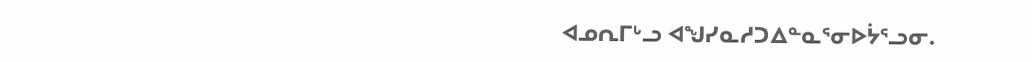ᐊᓄᕆᒥᒡᓗ ᐊᖑᓯᓇᓱᑐᐃᓐᓇᕐᓂᐅᔮᕐᓗᓂ.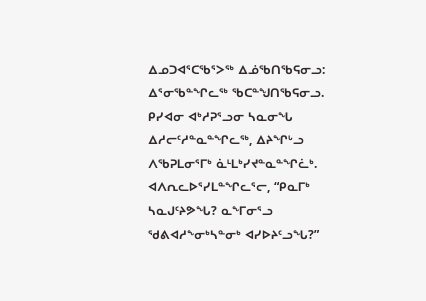ᐃᓄᑐᐊᕐᑕᖃᕐᐳᖅ ᐃᓅᖃᑎᖃᕋᓂᓗ: ᐃᕐᓂᖃᓐᖏᓚᖅ ᖃᑕᓐᖑᑎᖃᕋᓂᓗ. ᑭᓯᐊᓂ ᐊᒃᓱᕈᕐᓗᓂ ᓴᓇᓂᖓ ᐃᓱᓕᑦᓱᓐᓇᓐᖏᓚᖅ, ᐃᔨᖏᒡᓗ ᐱᖃᕈᒪᓂᕐᒥᒃ ᓈᒻᒪᒃᓯᔪᓐᓇᓐᖏᓛᒃ. ᐊᐱᕆᓚᐅᕐᓯᒪᓐᖏᓚᕐᓕ, “ᑭᓇᒥᒃ ᓴᓇᒍᑦᔨᕗᖓ? ᓇᖕᒥᓂᕐᓗ ᖁᕕᐊᓱᖕᓂᒃᓴᓐᓂᒃ ᐊᓯᐅᔨᑦᓗᖓ?”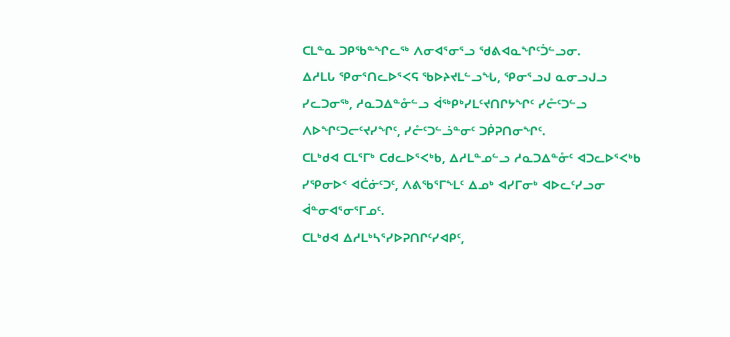ᑕᒪᓐᓇ ᑐᑭᖃᓐᖏᓚᖅ ᐱᓂᐊᕐᓂᕐᓗ ᖁᕕᐊᓇᖏᑦᑑᓪᓗᓂ.
ᐃᓱᒪᒐ ᕿᓂᕐᑎᓚᐅᕐᐸᕋ ᖃᐅᔨᔪᒪᓪᓗᖓ, ᕿᓂᕐᓗᒍ ᓇᓂᓗᒍᓗ ᓯᓚᑐᓂᖅ, ᓱᓇᑐᐃᓐᓁᓪᓗ ᐋᖅᑭᒃᓯᒪᑦᔪᑎᒋᔭᖏᑦ ᓯᓔᑦᑐᓪᓗ ᐱᐅᖏᑦᑐᓕᑦᔪᓯᖏᑦ, ᓯᓔᑦᑐᓪᓘᓐᓂᑦ ᑐᑮᕈᑎᓂᖏᑦ.
ᑕᒪᒃᑯᐊ ᑕᒪᕐᒥᒃ ᑕᑯᓚᐅᕐᐸᒃᑲ, ᐃᓱᒪᓐᓄᓪᓗ ᓱᓇᑐᐃᓐᓁᑦ ᐊᑐᓚᐅᕐᐸᒃᑲ ᓯᕿᓂᐅᑉ ᐊᑖᓃᑦᑐᑦ, ᐱᕕᖃᕐᒥᖕᒪᑦ ᐃᓄᒃ ᐊᓯᒥᓂᒃ ᐊᐅᓚᑦᓯᓗᓂ ᐋᓐᓂᐊᕐᓂᕐᒥᓄᑦ.
ᑕᒪᒃᑯᐊ ᐃᓱᒪᒃᓴᕐᓯᐅᕈᑎᒋᑦᓯᐊᑭᑦ,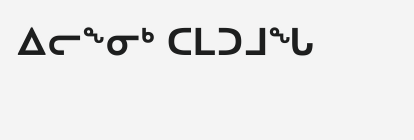ᐃᓕᖕᓂᒃ ᑕᒪᑐᒧᖓ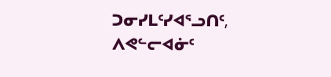ᑐᓂᓯᒪᑦᓯᐊᕐᓗᑎᑦ, ᐱᕙᓪᓕᐊᓃᑦ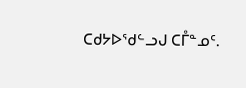ᑕᑯᔭᐅᖁᓪᓗᒍ ᑕᒤᓐᓄᑦ.